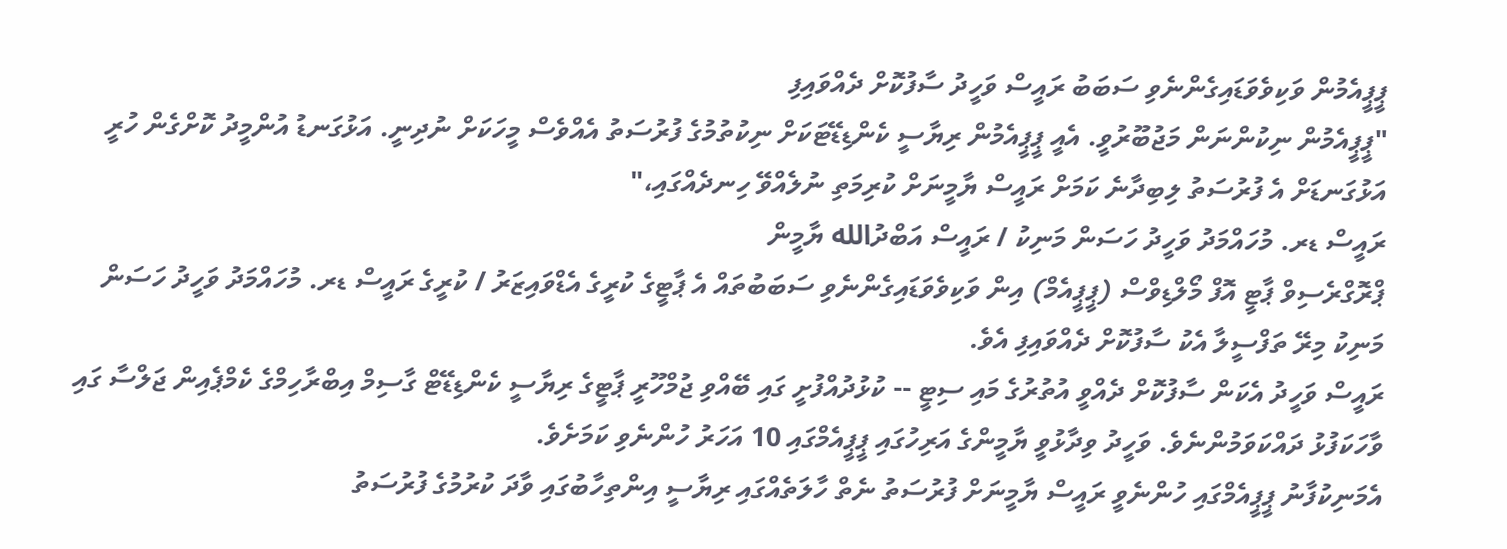ޕީޕީއެމުން ވަކިވެވަޑައިގެންނެވި ސަބަބު ރައީސް ވަހީދު ސާފުކޮށް ދެއްވައިފި
"ޕީޕީއެމުން ނިކުންނަން މަޖުބޫރުވީ. އެއީ ޕީޕީއެމުން ރިޔާސީ ކެންޑިޑޭޓަކަށް ނިކުތުމުގެ ފުރުސަތު އެއްވެސް މީހަކަށް ނުދިނީ. އަޅުގަނޑު އުންމީދު ކޮށްގެން ހުރީ އަޅުގަނޑަށް އެ ފުރުސަތު ލިބިދާނެ ކަމަށް ރައީސް ޔާމީނަށް ކުރިމަތި ނުލެއްވޭ ހިނދެއްގައި،"
ރައީސް ޑރ. މުހައްމަދު ވަހީދު ހަސަން މަނިކު / ރައީސް އަބްދުالله ޔާމީން
ޕްރޮގްރެސިވް ޕާޓީ އޮފް މޯލްޑިވްސް (ޕީޕީއެމް) އިން ވަކިވެވަޑައިގެންނެވި ސަބަބުތައް އެ ޕާޓީގެ ކުރީގެ އެޑްވައިޒަރު / ކުރީގެ ރައީސް ޑރ. މުހައްމަދު ވަހީދު ހަސަން މަނިކު މިރޭ ތަފްސީލާ އެކު ސާފުކޮށް ދެއްވައިފި އެވެ.
ރައީސް ވަހީދު އެކަން ސާފުކޮށް ދެއްވީ އުތުރުގެ މައި ސިޓީ -- ކުޅުދުއްފުށީ ގައި ބޭއްވި ޖުމްހޫރީ ޕާޓީގެ ރިޔާސީ ކެންޑިޑޭޓް ގާސިމް އިބްރާހިމްގެ ކެމްޕެއިން ޖަލްސާ ގައި ވާހަކަފުޅު ދައްކަވަމުންނެވެ. ވަހީދު ވިދާޅުވީ ޔާމީންގެ އަރިހުގައި ޕީޕީއެމްގައި 10 އަހަރު ހުންނެވި ކަމަށެވެ.
އެމަނިކުފާނު ޕީޕީއެމްގައި ހުންނެވީ ރައީސް ޔާމީނަށް ފުރުސަތު ނެތް ހާލަތެއްގައި ރިޔާސީ އިންތިހާބުގައި ވާދަ ކުރުމުގެ ފުރުސަތު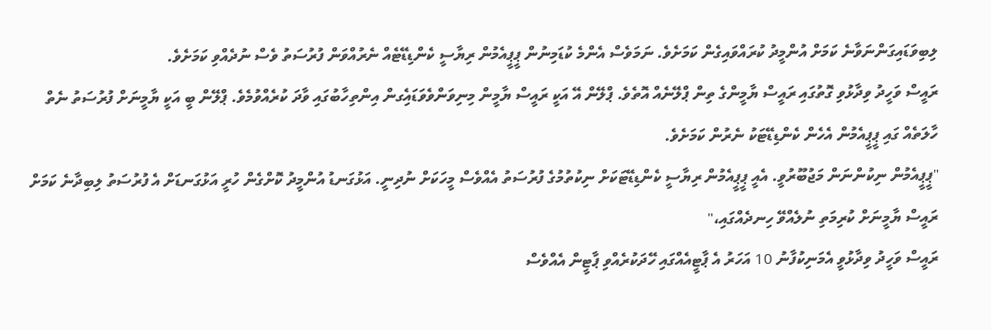ލިބިވަޑައިގަންނަވާނެ ކަމަށް އުންމީދު ކުރައްވައިގެން ކަމަށެވެ. ނަމަވެސް އެންމެ ކުޑަމިނުން ޕީޕީއެމުން ރިޔާސީ ކެންޑިޑޭޓެއް ނެރުއްވަން ފުރުސަތު ވެސް ނުދެއްވި ކަމަށެވެ.
ރައީސް ވަހީދު ވިދާޅުވި ގޮތުގައި ރައީސް ޔާމީންގެ ތިން ޕްލޭނެއް އޮތެވެ. ޕްލޭން އޭ އަކީ ރައީސް ޔާމީން މިނިވަންވެވަޑައިެގން އިންތިހާބުގައި ވާދަ ކުރެއްވުމެވެ. ޕްލޭން ބީ އަކީ ޔާމީނަށް ފުރުސަތު ނެތް ހާލަތެއް ގައި ޕީޕީއެމުން އެހެން ކެންޑިޑޭޓަކު ނެރުން ކަމަށެވެ.
"ޕީޕީއެމުން ނިކުންނަން މަޖުބޫރުވީ. އެއީ ޕީޕީއެމުން ރިޔާސީ ކެންޑިޑޭޓަކަށް ނިކުތުމުގެ ފުރުސަތު އެއްވެސް މީހަކަށް ނުދިނީ. އަޅުގަނޑު އުންމީދު ކޮށްގެން ހުރީ އަޅުގަނޑަށް އެ ފުރުސަތު ލިބިދާނެ ކަމަށް ރައީސް ޔާމީނަށް ކުރިމަތި ނުލެއްވޭ ހިނދެއްގައި،"
ރައީސް ވަހީދު ވިދާޅުވީ އެމަނިކުފާނު 10 އަހަރު އެ ޕާޓީއެއްގައި ހޭދަކުރެއްވި ޕާޓީން އެއްވެސް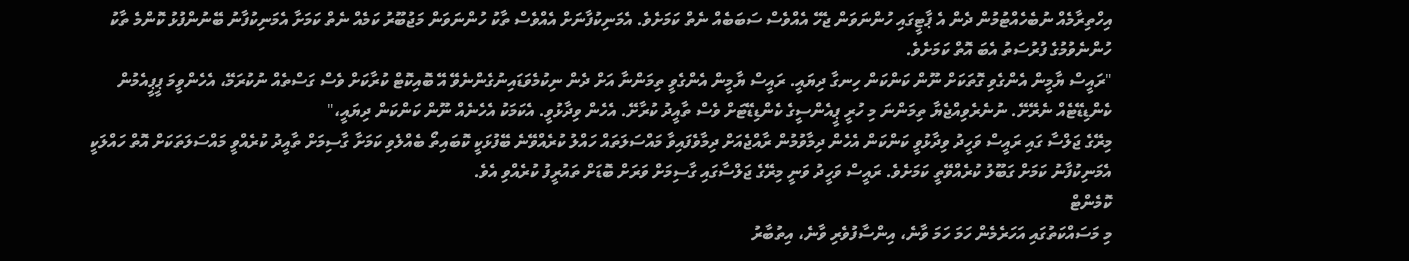އިހްތިރާމެއް ނުބެހެއްޓުމުން ދެން އެ ޕާޓީގައި ހުންނަވަން ޖެހޭ އެއްވެސް ސަބަބެއް ނެތް ކަމަށެވެ. އެމަނިކުފާނަށް އެއްވެސް ތާކު ހުންނަވަން މަޖުބޫރު ކަމެއް ނެތް ކަމަށާ އެމަނިކުފާނު ބޭނުންފުޅު ކޮންމެ ތާކު ހުންނެވުމުގެ ފުރުސަތު އެބަ އޮތް ކަމަށެވެ.
"ރައީސް ޔާމީން އެންގެވި ގޮތަކަށް ނޫން ކަންކަން ހިނގާ ދިޔައީ. ރައީސް ޔާމީން އެންގެވީ ތިމަންނާ އަށް ދެން ނިކުމެވަޑައިނުގެންނެވޭ އޭ ބޮއިކޮޓް ކުރާކަށް ވެސް ގަސްތެއް ނުކުރަމޭ، އެހެންވީމަ ޕީޕީއެމުން ކެންޑިޑޭޓެއް ނެރޭށޭ. ނުނެރެވިއްޖެޔާ ތިމަންނަ މި ހުރީ ޕީއެންސީގެ ކެންޑިޑޭޓަށް ވެސް ތާއީދު ކުރާށޭ. އެހެން ވިދާޅުވީ. އެކަމަކު އެހެނެއް ނޫން ކަންކަން ދިޔައީ،"
މިރޭގެ ޖަލްސާ ގައި ރައީސް ވަހީދު ވިދާޅުވީ ކަންކަން އެހެން ދިމާވުމުން ރާއްޖެއަށް ދިމާވެފައިވާ މައްސަލަތައް ހައްލު ކުރެއްވޭނެ ބޭފުޅަކީ ކޮބައިތޯ ބެއްލެވި ކަމަށާ ގާސިމަށް ތާއީދު ކުރެއްވީ މައްސަލަތަކަށް އޮތް ހައްލަކީ އެމަނިކުފާނު ކަމަށް ގަބޫލު ކުރެއްވޭތީ ކަމަށެވެ. ރައީސް ވަހީދު ވަނީ މިރޭގެ ޖަލްސާގައި ގާސިމަށް ވަރަށް ބޮޑަށް ތައުރީފު ކުރެއްވި އެވެ.
ކޮމެންޓް
މި މަސައްކަތުގައި އަހަރެމެން ހަމަ ހަމަ ވާނެ، އިންސާފުވެރި ވާނެ، އިތުބާރު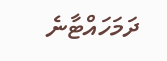ދަމަހައްޓާނެ